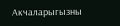Акчаларыгызны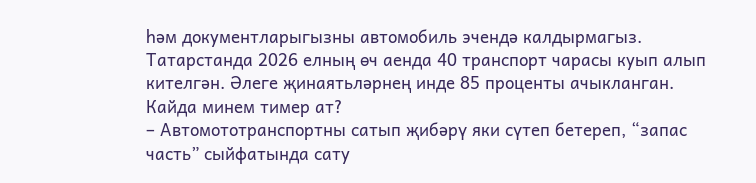һәм документларыгызны автомобиль эчендә калдырмагыз.
Татарстанда 2026 елның өч аенда 40 транспорт чарасы куып алып кителгән. Әлеге җинаятьләрнең инде 85 проценты ачыкланган.
Кайда минем тимер ат?
– Автомототранспортны сатып җибәрү яки сүтеп бетереп, “запас часть” сыйфатында сату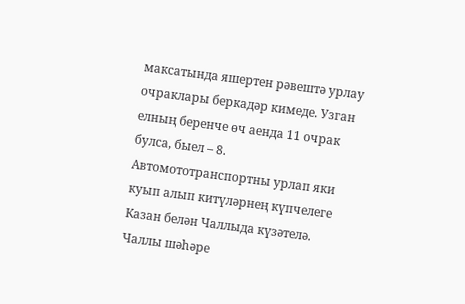максатында яшертен рәвештә урлау очраклары беркадәр кимеде. Узган елның беренче өч аенда 11 очрак булса, быел – 8. Автомототранспортны урлап яки куып алып китүләрнең күпчелеге Казан белән Чаллыда күзәтелә. Чаллы шәһәре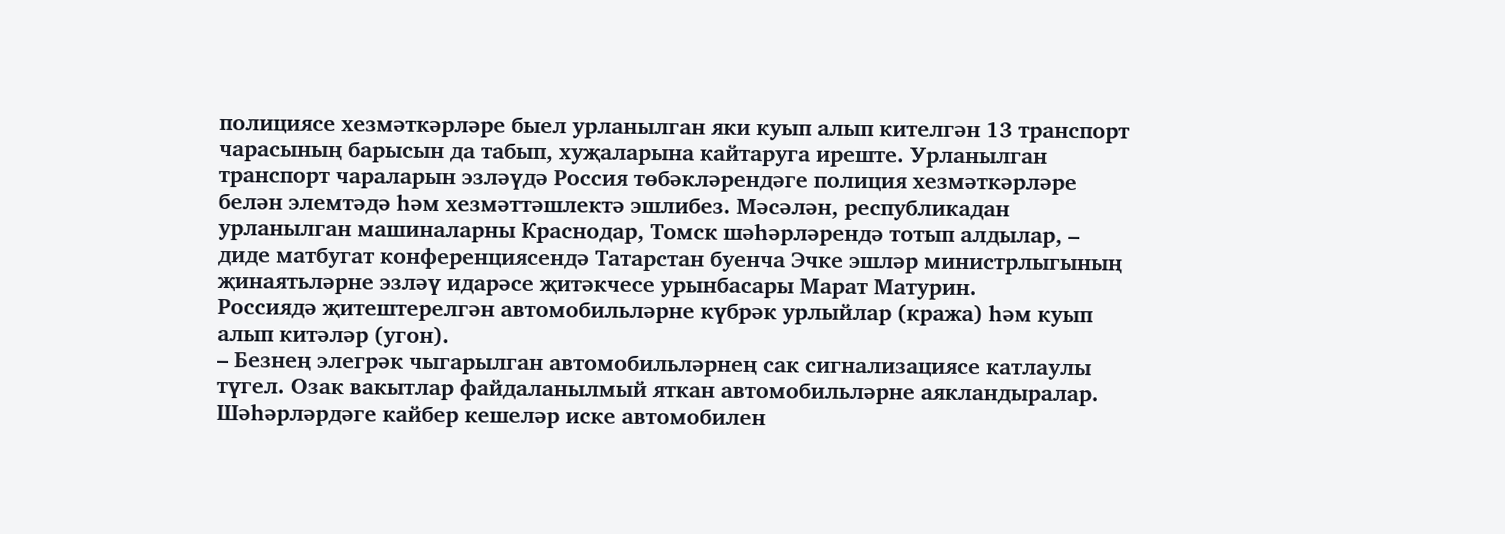полициясе хезмәткәрләре быел урланылган яки куып алып кителгән 13 транспорт чарасының барысын да табып, хуҗаларына кайтаруга иреште. Урланылган транспорт чараларын эзләүдә Россия төбәкләрендәге полиция хезмәткәрләре белән элемтәдә һәм хезмәттәшлектә эшлибез. Мәсәлән, республикадан урланылган машиналарны Краснодар, Томск шәһәрләрендә тотып алдылар, – диде матбугат конференциясендә Татарстан буенча Эчке эшләр министрлыгының җинаятьләрне эзләү идарәсе җитәкчесе урынбасары Марат Матурин.
Россиядә җитештерелгән автомобильләрне күбрәк урлыйлар (кража) һәм куып алып китәләр (угон).
– Безнең элегрәк чыгарылган автомобильләрнең сак сигнализациясе катлаулы түгел. Озак вакытлар файдаланылмый яткан автомобильләрне аякландыралар. Шәһәрләрдәге кайбер кешеләр иске автомобилен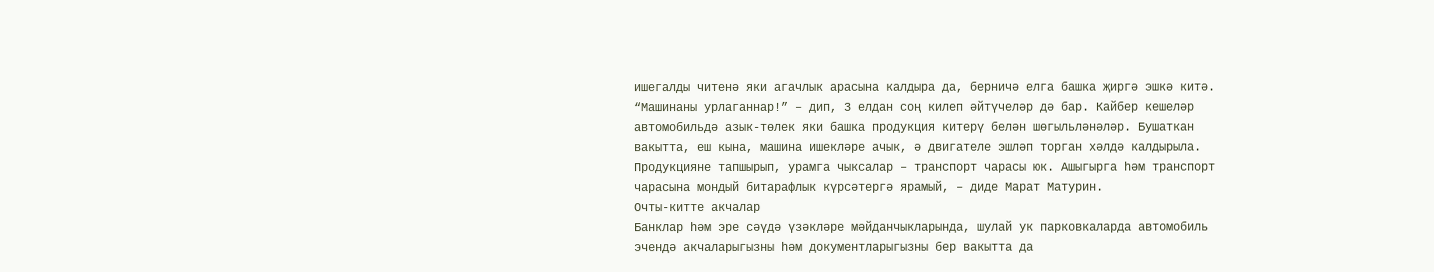ишегалды читенә яки агачлык арасына калдыра да, берничә елга башка җиргә эшкә китә. “Машинаны урлаганнар!” – дип, 3 елдан соң килеп әйтүчеләр дә бар. Кайбер кешеләр автомобильдә азык-төлек яки башка продукция китерү белән шөгыльләнәләр. Бушаткан вакытта, еш кына, машина ишекләре ачык, ә двигателе эшләп торган хәлдә калдырыла. Продукцияне тапшырып, урамга чыксалар – транспорт чарасы юк. Ашыгырга һәм транспорт чарасына мондый битарафлык күрсәтергә ярамый, – диде Марат Матурин.
Очты-китте акчалар
Банклар һәм эре сәүдә үзәкләре мәйданчыкларында, шулай ук парковкаларда автомобиль эчендә акчаларыгызны һәм документларыгызны бер вакытта да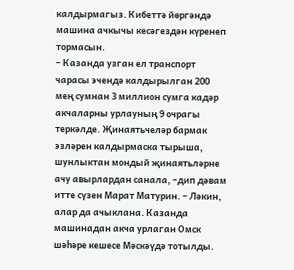калдырмагыз. Кибеттә йөргәндә машина ачкычы кесәгездән күренеп тормасын.
– Казанда узган ел транспорт чарасы эчендә калдырылган 200 мең сумнан 3 миллион сумга кадәр акчаларны урлауның 9 очрагы теркәлде. Җинаятьчеләр бармак эзләрен калдырмаска тырыша, шунлыктан мондый җинаятьләрне ачу авырлардан санала, –дип дәвам итте сүзен Марат Матурин. – Ләкин, алар да ачыклана. Казанда машинадан акча урлаган Омск шәһәре кешесе Мәскәүдә тотылды.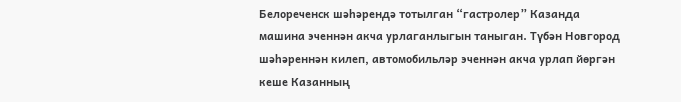Белореченск шәһәрендә тотылган “гастролер” Казанда машина эченнән акча урлаганлыгын таныган. Түбән Новгород шәһәреннән килеп, автомобильләр эченнән акча урлап йөргән кеше Казанның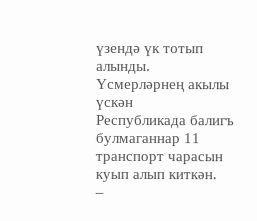үзендә үк тотып алынды.
Үсмерләрнең акылы үскән
Республикада балигъ булмаганнар 11 транспорт чарасын куып алып киткән.
–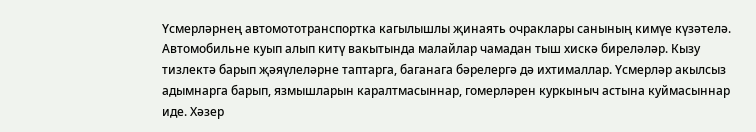Үсмерләрнең автомототранспортка кагылышлы җинаять очраклары санының кимүе күзәтелә. Автомобильне куып алып китү вакытында малайлар чамадан тыш хискә биреләләр. Кызу тизлектә барып җәяүлеләрне таптарга, баганага бәрелергә дә ихтималлар. Үсмерләр акылсыз адымнарга барып, язмышларын каралтмасыннар, гомерләрен куркыныч астына куймасыннар иде. Хәзер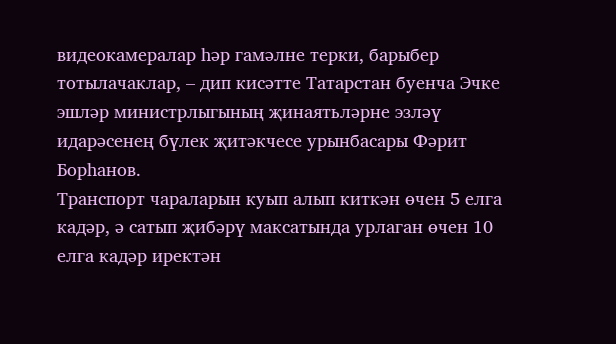видеокамералар һәр гамәлне терки, барыбер тотылачаклар, – дип кисәтте Татарстан буенча Эчке эшләр министрлыгының җинаятьләрне эзләү идарәсенең бүлек җитәкчесе урынбасары Фәрит Борһанов.
Транспорт чараларын куып алып киткән өчен 5 елга кадәр, ә сатып җибәрү максатында урлаган өчен 10 елга кадәр иректән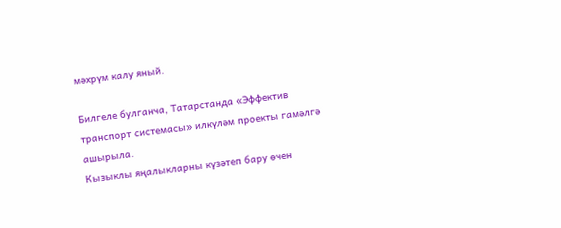мәхрүм калу яный.

Билгеле булганча, Татарстанда «Эффектив транспорт системасы» илкүләм проекты гамәлгә ашырыла.
Кызыклы яңалыкларны күзәтеп бару өчен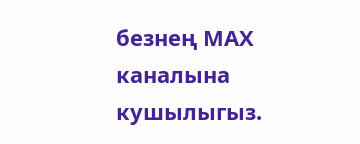безнең МАХ каналына кушылыгыз.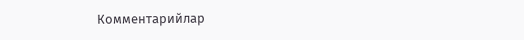Комментарийлар